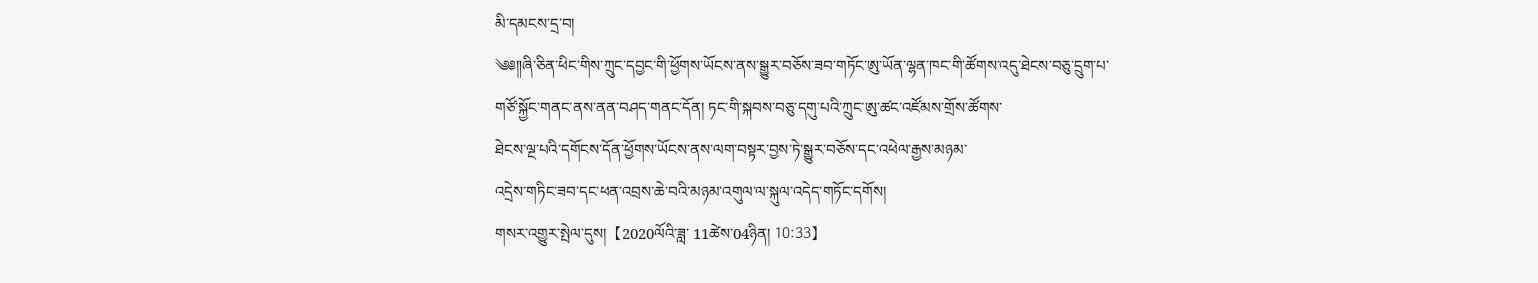མི་དམངས་དྲ་བ།
༄༅༎ཞི་ཅིན་ཕིང་གིས་ཀྲུང་དབྱང་གི་ཕྱོགས་ཡོངས་ནས་སྒྱུར་བཅོས་ཟབ་གཏོང་ཨུ་ཡོན་ལྷན་ཁང་གི་ཚོགས་འདུ་ཐེངས་བཅུ་དྲུག་པ་
གཙོ་སྐྱོང་གནང་ནས་ནན་བཤད་གནང་དོན། ཏང་གི་སྐབས་བཅུ་དགུ་པའི་ཀྲུང་ཨུ་ཚང་འཛོམས་གྲོས་ཚོགས་
ཐེངས་ལྔ་པའི་དགོངས་དོན་ཕྱོགས་ཡོངས་ནས་ལག་བསྟར་བྱས་ཏེ་སྒྱུར་བཅོས་དང་འཕེལ་རྒྱས་མཉམ་
འདྲེས་གཏིང་ཟབ་དང་ཕན་འབྲས་ཆེ་བའི་མཉམ་འགུལ་ལ་སྐུལ་འདེད་གཏོང་དགོས།
གསར་འགྱུར་སྤེལ་དུས།  【2020ལོའི་ཟླ་ 11ཚེས་04ཉིན། 10:33】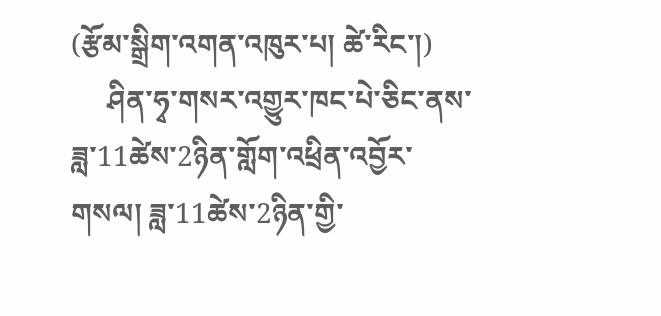(རྩོམ་སྒྲིག་འགན་འཁུར་པ། ཚེ་རིང་།)
     ཤིན་ཧྭ་གསར་འགྱུར་ཁང་པེ་ཅིང་ནས་ཟླ་11ཚེས་2ཉིན་གློག་འཕྲིན་འབྱོར་གསལ། ཟླ་11ཚེས་2ཉིན་གྱི་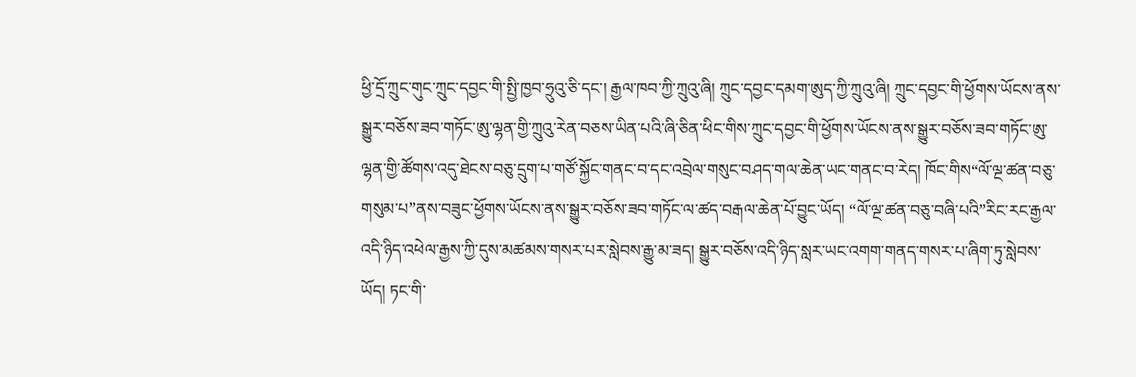ཕྱི་དྲོ་ཀྲུང་གུང་ཀྲུང་དབྱང་གི་སྤྱི་ཁྱབ་ཧྲུའུ་ཅི་དང་། རྒྱལ་ཁབ་ཀྱི་ཀྲུའུ་ཞི། ཀྲུང་དབྱང་དམག་ཨུད་ཀྱི་ཀྲུའུ་ཞི། ཀྲུང་དབྱང་གི་ཕྱོགས་ཡོངས་ནས་སྒྱུར་བཅོས་ཟབ་གཏོང་ཨུ་ལྷན་གྱི་ཀྲུའུ་རེན་བཅས་ཡིན་པའི་ཞི་ཅིན་ཕིང་གིས་ཀྲུང་དབྱང་གི་ཕྱོགས་ཡོངས་ནས་སྒྱུར་བཅོས་ཟབ་གཏོང་ཨུ་ལྷན་གྱི་ཚོགས་འདུ་ཐེངས་བཅུ་དྲུག་པ་གཙོ་སྐྱོང་གནང་བ་དང་འབྲེལ་གསུང་བཤད་གལ་ཆེན་ཡང་གནང་བ་རེད། ཁོང་གིས“ལོ་ལྔ་ཚན་བཅུ་གསུམ་པ”ནས་བཟུང་ཕྱོགས་ཡོངས་ནས་སྒྱུར་བཅོས་ཟབ་གཏོང་ལ་ཚད་བརྒལ་ཆེན་པོ་བྱུང་ཡོད། “ལོ་ལྔ་ཚན་བཅུ་བཞི་པའི”རིང་རང་རྒྱལ་འདི་ཉིད་འཕེལ་རྒྱས་ཀྱི་དུས་མཚམས་གསར་པར་སླེབས་རྒྱུ་མ་ཟད། སྒྱུར་བཅོས་འདི་ཉིད་སླར་ཡང་འགག་གནད་གསར་པ་ཞིག་ཏུ་སླེབས་ཡོད། ཏང་གི་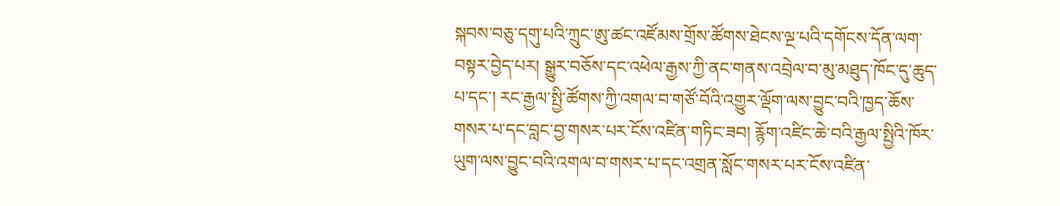སྐབས་བཅུ་དགུ་པའི་ཀྲུང་ཨུ་ཚང་འཛོམས་གྲོས་ཚོགས་ཐེངས་ལྔ་པའི་དགོངས་དོན་ལག་བསྟར་བྱེད་པར། སྒྱུར་བཅོས་དང་འཕེལ་རྒྱས་ཀྱི་ནང་གནས་འབྲེལ་བ་མུ་མཐུད་ཁོང་དུ་ཆུད་པ་དང་། རང་རྒྱལ་སྤྱི་ཚོགས་ཀྱི་འགལ་བ་གཙོ་བོའི་འགྱུར་ལྡོག་ལས་བྱུང་བའི་ཁྱད་ཆོས་གསར་པ་དང་བླང་བྱ་གསར་པར་ངོས་འཛིན་གཏིང་ཟབ། རྙོག་འཛིང་ཆེ་བའི་རྒྱལ་སྤྱིའི་ཁོར་ཡུག་ལས་བྱུང་བའི་འགལ་བ་གསར་པ་དང་འགྲན་སློང་གསར་པར་ངོས་འཛིན་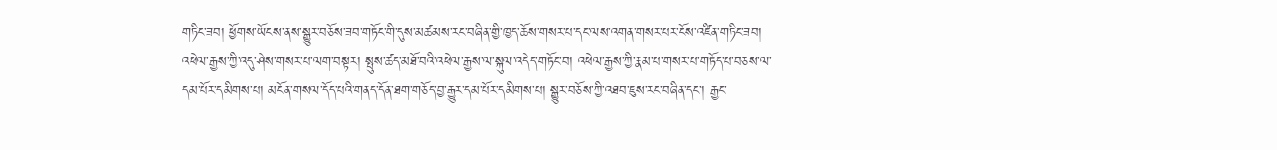གཏིང་ཟབ། ཕྱོགས་ཡོངས་ནས་སྒྱུར་བཅོས་ཟབ་གཏོང་གི་དུས་མཚམས་རང་བཞིན་གྱི་ཁྱད་ཆོས་གསར་པ་དང་ལས་འགན་གསར་པར་ངོས་འཛིན་གཏིང་ཟབ། འཕེལ་རྒྱས་ཀྱི་འདུ་ཤེས་གསར་པ་ལག་བསྟར། སྤུས་ཚད་མཐོ་བའི་འཕེལ་རྒྱས་ལ་སྐུལ་འདེད་གཏོང་བ། འཕེལ་རྒྱས་ཀྱི་རྣམ་པ་གསར་པ་གཏོད་པ་བཅས་ལ་དམ་པོར་དམིགས་པ། མངོན་གསལ་དོད་པའི་གནད་དོན་ཐག་གཅོད་བྱ་རྒྱུར་དམ་པོར་དམིགས་པ། སྒྱུར་བཅོས་ཀྱི་འཐབ་ཇུས་རང་བཞིན་དང་། རྒྱང་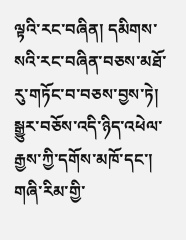ལྟའི་རང་བཞིན། དམིགས་སའི་རང་བཞིན་བཅས་མཐོ་རུ་གཏོང་བ་བཅས་བྱས་ཏེ། སྒྱུར་བཅོས་འདི་ཉིད་འཕེལ་རྒྱས་ཀྱི་དགོས་མཁོ་དང་། གཞི་རིམ་གྱི་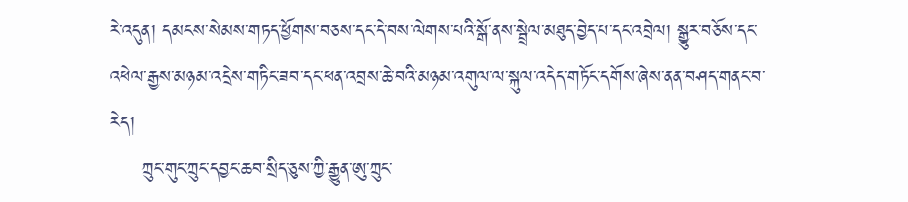རེ་འདུན། དམངས་སེམས་གཏད་ཕྱོགས་བཅས་དང་དེ་བས་ལེགས་པའི་སྒོ་ནས་སྦྲེལ་མཐུད་བྱེད་པ་དང་འབྲེལ། སྒྱུར་བཅོས་དང་འཕེལ་རྒྱས་མཉམ་འདྲེས་གཏིང་ཟབ་དང་ཕན་འབྲས་ཆེ་བའི་མཉམ་འགུལ་ལ་སྐུལ་འདེད་གཏོང་དགོས་ཞེས་ནན་བཤད་གནང་བ་རེད།
     ཀྲུང་གུང་ཀྲུང་དབྱང་ཆབ་སྲིད་ཅུས་ཀྱི་རྒྱུན་ཨུ་ཀྲུང་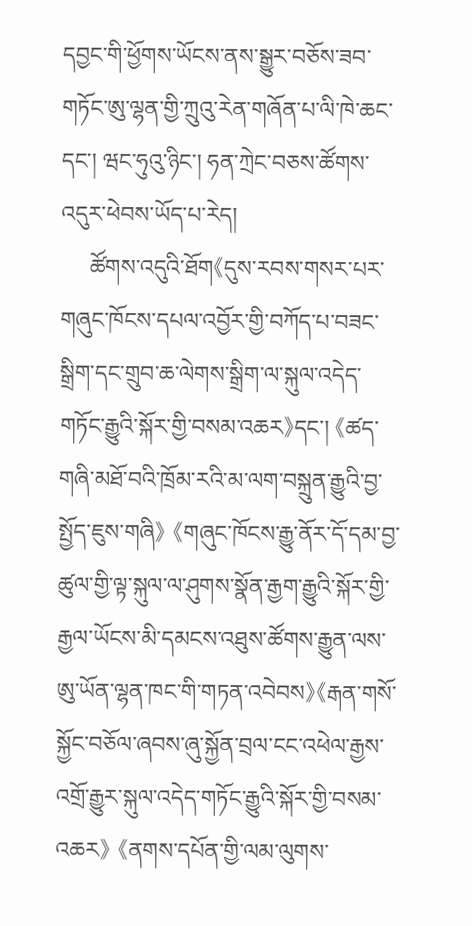དབྱང་གི་ཕྱོགས་ཡོངས་ནས་སྒྱུར་བཅོས་ཟབ་གཏོང་ཨུ་ལྷན་གྱི་ཀྲུའུ་རེན་གཞོན་པ་ལི་ཁེ་ཆང་དང་། ཝང་ཧུའུ་ཉིང་། ཧན་ཀྲེང་བཅས་ཚོགས་འདུར་ཕེབས་ཡོད་པ་རེད།
     ཚོགས་འདུའི་ཐོག《དུས་རབས་གསར་པར་གཞུང་ཁོངས་དཔལ་འབྱོར་གྱི་བཀོད་པ་བཟང་སྒྲིག་དང་གྲུབ་ཆ་ལེགས་སྒྲིག་ལ་སྐུལ་འདེད་གཏོང་རྒྱུའི་སྐོར་གྱི་བསམ་འཆར》དང་། 《ཚད་གཞི་མཐོ་བའི་ཁྲོམ་རའི་མ་ལག་བསྐྲུན་རྒྱུའི་བྱ་སྤྱོད་ཇུས་གཞི》 《གཞུང་ཁོངས་རྒྱུ་ནོར་དོ་དམ་བྱ་ཚུལ་གྱི་ལྟ་སྐུལ་ལ་ཤུགས་སྣོན་རྒྱག་རྒྱུའི་སྐོར་གྱི་རྒྱལ་ཡོངས་མི་དམངས་འཐུས་ཚོགས་རྒྱུན་ལས་ཨུ་ཡོན་ལྷན་ཁང་གི་གཏན་འབེབས》《རྒན་གསོ་སྐྱོང་བཅོལ་ཞབས་ཞུ་སྐྱོན་བྲལ་ངང་འཕེལ་རྒྱས་འགྲོ་རྒྱུར་སྐུལ་འདེད་གཏོང་རྒྱུའི་སྐོར་གྱི་བསམ་འཆར》 《ནགས་དཔོན་གྱི་ལམ་ལུགས་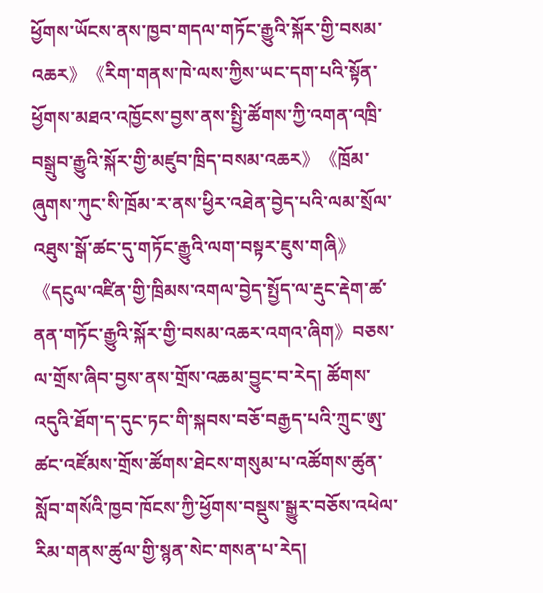ཕྱོགས་ཡོངས་ནས་ཁྱབ་གདལ་གཏོང་རྒྱུའི་སྐོར་གྱི་བསམ་འཆར》《རིག་གནས་ཁེ་ལས་ཀྱིས་ཡང་དག་པའི་སྟོན་ཕྱོགས་མཐའ་འཁྱོངས་བྱས་ནས་སྤྱི་ཚོགས་ཀྱི་འགན་འཁྲི་བསྒྲུབ་རྒྱུའི་སྐོར་གྱི་མཛུབ་ཁྲིད་བསམ་འཆར》《ཁྲོམ་ཞུགས་ཀུང་སི་ཁྲོམ་ར་ནས་ཕྱིར་འཐེན་བྱེད་པའི་ལམ་སྲོལ་འཐུས་སྒོ་ཚང་དུ་གཏོང་རྒྱུའི་ལག་བསྟར་ཇུས་གཞི》《དངུལ་འཛིན་གྱི་ཁྲིམས་འགལ་བྱེད་སྤྱོད་ལ་རྡུང་རྡེག་ཚ་ནན་གཏོང་རྒྱུའི་སྐོར་གྱི་བསམ་འཆར་འགའ་ཞིག》བཅས་ལ་གྲོས་ཞིབ་བྱས་ནས་གྲོས་འཆམ་བྱུང་བ་རེད། ཚོགས་འདུའི་ཐོག་ད་དུང་ཏང་གི་སྐབས་བཅོ་བརྒྱད་པའི་ཀྲུང་ཨུ་ཚང་འཛོམས་གྲོས་ཚོགས་ཐེངས་གསུམ་པ་འཚོགས་ཚུན་སློབ་གསོའི་ཁྱབ་ཁོངས་ཀྱི་ཕྱོགས་བསྡུས་སྒྱུར་བཅོས་འཕེལ་རིམ་གནས་ཚུལ་གྱི་སྙན་སེང་གསན་པ་རེད།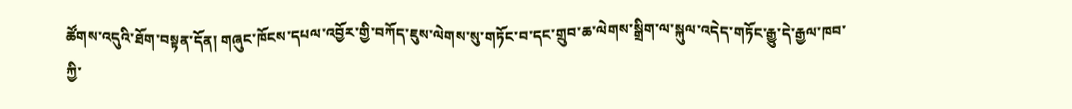ཚོགས་འདུའི་ཐོག་བསྟན་དོན། གཞུང་ཁོངས་དཔལ་འབྱོར་གྱི་བཀོད་ཇུས་ལེགས་སུ་གཏོང་བ་དང་གྲུབ་ཆ་ལེགས་སྒྲིག་ལ་སྐུལ་འདེད་གཏོང་རྒྱུ་དེ་རྒྱལ་ཁབ་ཀྱི་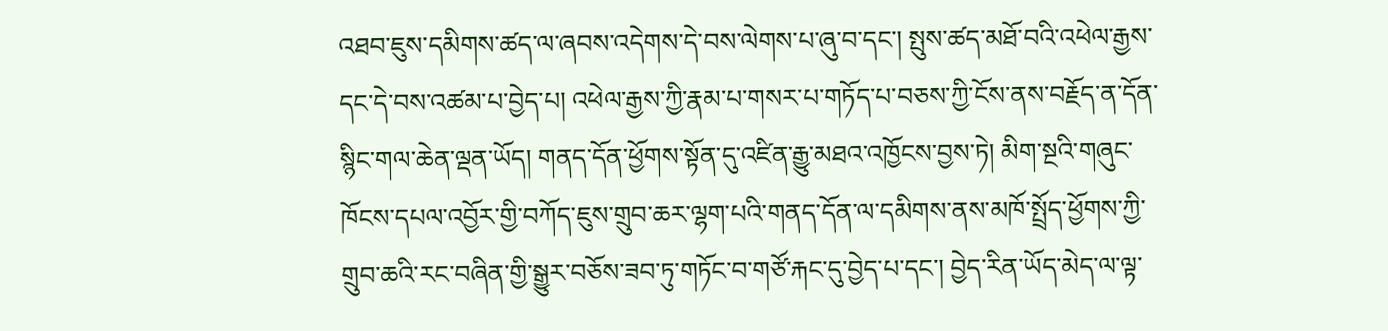འཐབ་ཇུས་དམིགས་ཚད་ལ་ཞབས་འདེགས་དེ་བས་ལེགས་པ་ཞུ་བ་དང་། སྤུས་ཚད་མཐོ་བའི་འཕེལ་རྒྱས་དང་དེ་བས་འཚམ་པ་བྱེད་པ། འཕེལ་རྒྱས་ཀྱི་རྣམ་པ་གསར་པ་གཏོད་པ་བཅས་ཀྱི་ངོས་ནས་བརྗོད་ན་དོན་སྙིང་གལ་ཆེན་ལྡན་ཡོད། གནད་དོན་ཕྱོགས་སྟོན་དུ་འཛིན་རྒྱུ་མཐའ་འཁྱོངས་བྱས་ཏེ། མིག་སྔའི་གཞུང་ཁོངས་དཔལ་འབྱོར་གྱི་བཀོད་ཇུས་གྲུབ་ཆར་ལྷག་པའི་གནད་དོན་ལ་དམིགས་ནས་མཁོ་སྤྲོད་ཕྱོགས་ཀྱི་གྲུབ་ཆའི་རང་བཞིན་གྱི་སྒྱུར་བཅོས་ཟབ་ཏུ་གཏོང་བ་གཙོ་རྐང་དུ་བྱེད་པ་དང་། བྱེད་རིན་ཡོད་མེད་ལ་ལྟ་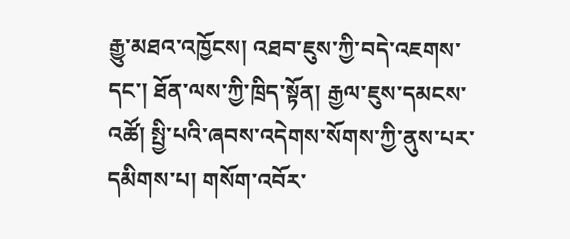རྒྱུ་མཐའ་འཁྱོངས། འཐབ་ཇུས་ཀྱི་བདེ་འཇགས་དང་། ཐོན་ལས་ཀྱི་ཁྲིད་སྟོན། རྒྱལ་ཇུས་དམངས་འཚོ། སྤྱི་པའི་ཞབས་འདེགས་སོགས་ཀྱི་ནུས་པར་དམིགས་པ། གསོག་འབོར་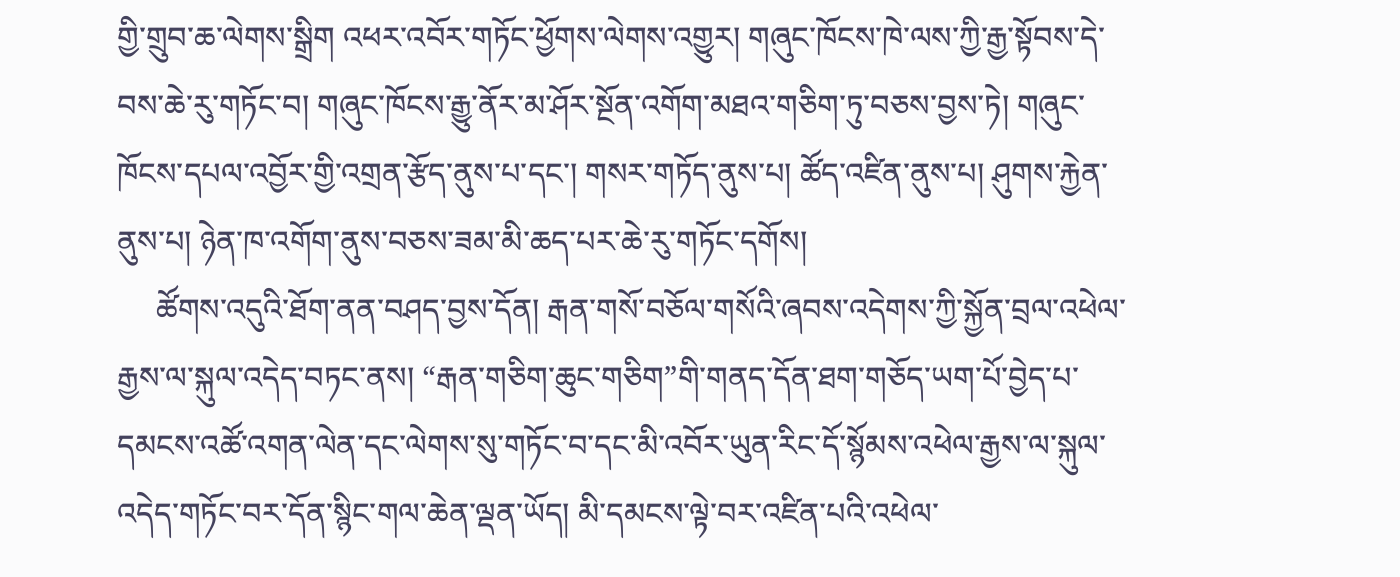གྱི་གྲུབ་ཆ་ལེགས་སྒྲིག འཕར་འབོར་གཏོང་ཕྱོགས་ལེགས་འགྱུར། གཞུང་ཁོངས་ཁེ་ལས་ཀྱི་རྒྱ་སྟོབས་དེ་བས་ཆེ་རུ་གཏོང་བ། གཞུང་ཁོངས་རྒྱུ་ནོར་མ་ཤོར་སྔོན་འགོག་མཐའ་གཅིག་ཏུ་བཅས་བྱས་ཏེ། གཞུང་ཁོངས་དཔལ་འབྱོར་གྱི་འགྲན་རྩོད་ནུས་པ་དང་། གསར་གཏོད་ནུས་པ། ཚོད་འཛིན་ནུས་པ། ཤུགས་རྐྱེན་ནུས་པ། ཉེན་ཁ་འགོག་ནུས་བཅས་ཟམ་མི་ཆད་པར་ཆེ་རུ་གཏོང་དགོས།
     ཚོགས་འདུའི་ཐོག་ནན་བཤད་བྱས་དོན། རྒན་གསོ་བཅོལ་གསོའི་ཞབས་འདེགས་ཀྱི་སྐྱོན་བྲལ་འཕེལ་རྒྱས་ལ་སྐུལ་འདེད་བཏང་ནས། “རྒན་གཅིག་ཆུང་གཅིག”གི་གནད་དོན་ཐག་གཅོད་ཡག་པོ་བྱེད་པ་དམངས་འཚོ་འགན་ལེན་དང་ལེགས་སུ་གཏོང་བ་དང་མི་འབོར་ཡུན་རིང་དོ་སྙོམས་འཕེལ་རྒྱས་ལ་སྐུལ་འདེད་གཏོང་བར་དོན་སྙིང་གལ་ཆེན་ལྡན་ཡོད། མི་དམངས་ལྟེ་བར་འཛིན་པའི་འཕེལ་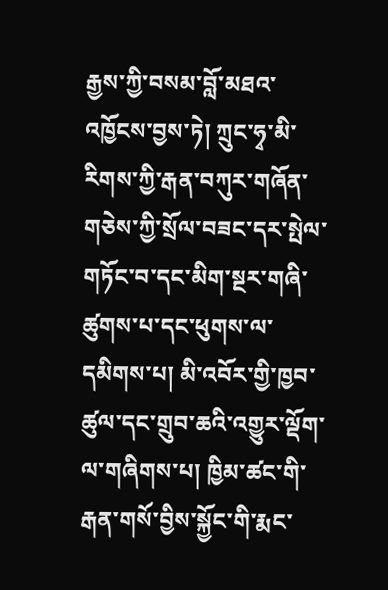རྒྱས་ཀྱི་བསམ་བློ་མཐའ་འཁྱོངས་བྱས་ཏེ། ཀྲུང་ཧྭ་མི་རིགས་ཀྱི་རྒན་བཀུར་གཞོན་གཅེས་ཀྱི་སྲོལ་བཟང་དར་སྤེལ་གཏོང་བ་དང་མིག་སྔར་གཞི་ཚུགས་པ་དང་ཕུགས་ལ་དམིགས་པ། མི་འབོར་གྱི་ཁྱབ་ཚུལ་དང་གྲུབ་ཆའི་འགྱུར་ལྡོག་ལ་གཞིགས་པ། ཁྱིམ་ཚང་གི་རྒན་གསོ་བྱིས་སྐྱོང་གི་རྨང་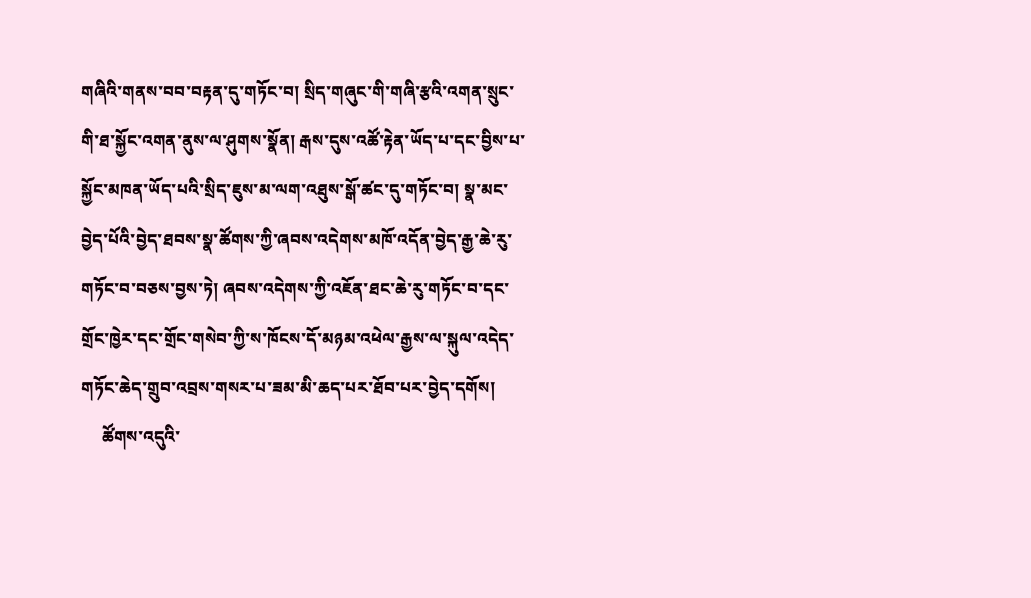གཞིའི་གནས་བབ་བརྟན་དུ་གཏོང་བ། སྲིད་གཞུང་གི་གཞི་རྩའི་འགན་སྲུང་གི་ཐ་སྐྱོང་འགན་ནུས་ལ་ཤུགས་སྣོན། རྒས་དུས་འཚོ་རྟེན་ཡོད་པ་དང་བྱིས་པ་སྐྱོང་མཁན་ཡོད་པའི་སྲིད་ཇུས་མ་ལག་འཐུས་སྒོ་ཚང་དུ་གཏོང་བ། སྣ་མང་བྱེད་པོའི་བྱེད་ཐབས་སྣ་ཚོགས་ཀྱི་ཞབས་འདེགས་མཁོ་འདོན་བྱེད་རྒྱ་ཆེ་རུ་གཏོང་བ་བཅས་བྱས་ཏེ། ཞབས་འདེགས་ཀྱི་འཇོན་ཐང་ཆེ་རུ་གཏོང་བ་དང་གྲོང་ཁྱེར་དང་གྲོང་གསེབ་ཀྱི་ས་ཁོངས་དོ་མཉམ་འཕེལ་རྒྱས་ལ་སྐུལ་འདེད་གཏོང་ཆེད་གྲུབ་འབྲས་གསར་པ་ཟམ་མི་ཆད་པར་ཐོབ་པར་བྱེད་དགོས།
     ཚོགས་འདུའི་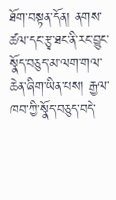ཐོག་བསྟན་དོན། ནགས་ཚལ་དང་རྩྭ་ཐང་ནི་རང་བྱུང་སྣོད་བཅུད་མ་ལག་གལ་ཆེན་ཞིག་ཡིན་པས། རྒྱལ་ཁབ་ཀྱི་སྣོད་བཅུད་བདེ་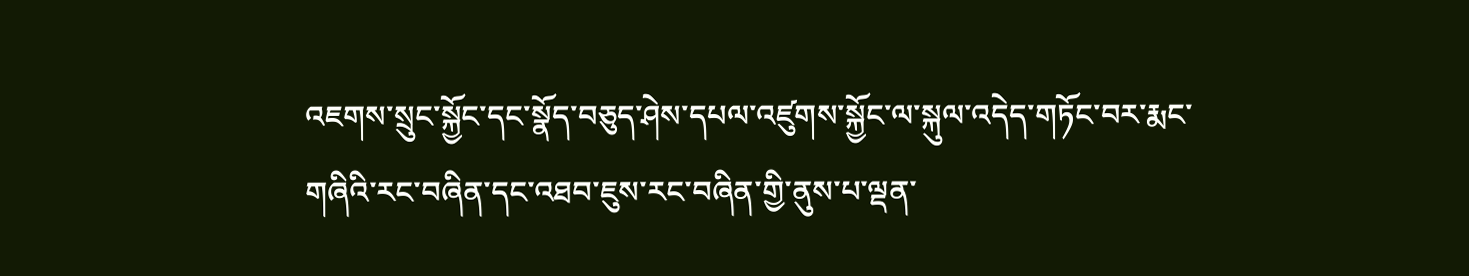འཇགས་སྲུང་སྐྱོང་དང་སྣོད་བཅུད་ཤེས་དཔལ་འཛུགས་སྐྱོང་ལ་སྐུལ་འདེད་གཏོང་བར་རྨང་གཞིའི་རང་བཞིན་དང་འཐབ་ཇུས་རང་བཞིན་གྱི་ནུས་པ་ལྡན་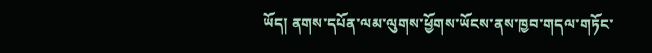ཡོད། ནགས་དཔོན་ལམ་ལུགས་ཕྱོགས་ཡོངས་ནས་ཁྱབ་གདལ་གཏོང་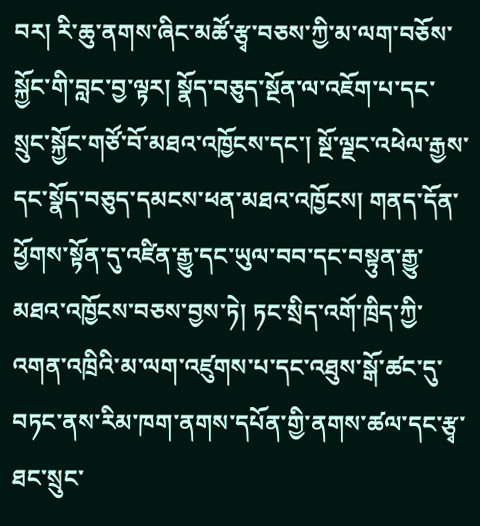བར། རི་ཆུ་ནགས་ཞིང་མཚོ་རྩྭ་བཅས་ཀྱི་མ་ལག་བཅོས་སྐྱོང་གི་བླང་བྱ་ལྟར། སྣོད་བཅུད་སྔོན་ལ་འཇོག་པ་དང་སྲུང་སྐྱོང་གཙོ་བོ་མཐའ་འཁྱོངས་དང་། སྔོ་ལྗང་འཕེལ་རྒྱས་དང་སྣོད་བཅུད་དམངས་ཕན་མཐའ་འཁྱོངས། གནད་དོན་ཕྱོགས་སྟོན་དུ་འཛིན་རྒྱུ་དང་ཡུལ་བབ་དང་བསྟུན་རྒྱུ་མཐའ་འཁྱོངས་བཅས་བྱས་ཏེ། ཏང་སྲིད་འགོ་ཁྲིད་ཀྱི་འགན་འཁྲིའི་མ་ལག་འཛུགས་པ་དང་འཐུས་སྒོ་ཚང་དུ་བཏང་ནས་རིམ་ཁག་ནགས་དཔོན་གྱི་ནགས་ཚལ་དང་རྩྭ་ཐང་སྲུང་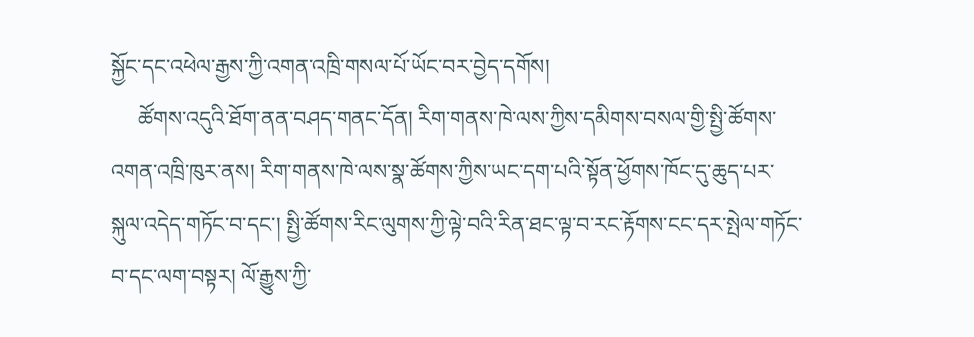སྐྱོང་དང་འཕེལ་རྒྱས་ཀྱི་འགན་འཁྲི་གསལ་པོ་ཡོང་བར་བྱེད་དགོས།
     ཚོགས་འདུའི་ཐོག་ནན་བཤད་གནང་དོན། རིག་གནས་ཁེ་ལས་ཀྱིས་དམིགས་བསལ་གྱི་སྤྱི་ཚོགས་འགན་འཁྲི་ཁུར་ནས། རིག་གནས་ཁེ་ལས་སྣ་ཚོགས་ཀྱིས་ཡང་དག་པའི་སྟོན་ཕྱོགས་ཁོང་དུ་ཆུད་པར་སྐུལ་འདེད་གཏོང་བ་དང་། སྤྱི་ཚོགས་རིང་ལུགས་ཀྱི་ལྟེ་བའི་རིན་ཐང་ལྟ་བ་རང་རྟོགས་ངང་དར་སྤེལ་གཏོང་བ་དང་ལག་བསྟར། ལོ་རྒྱུས་ཀྱི་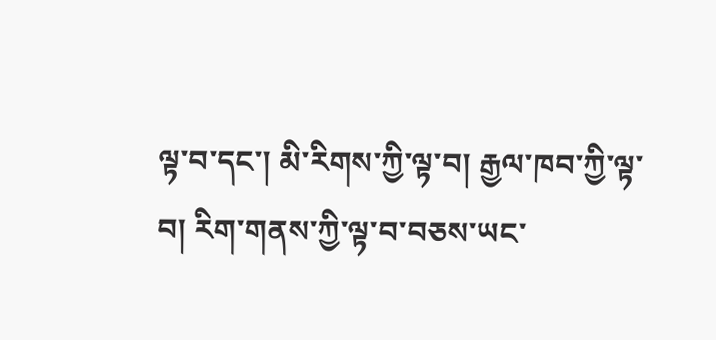ལྟ་བ་དང་། མི་རིགས་ཀྱི་ལྟ་བ། རྒྱལ་ཁབ་ཀྱི་ལྟ་བ། རིག་གནས་ཀྱི་ལྟ་བ་བཅས་ཡང་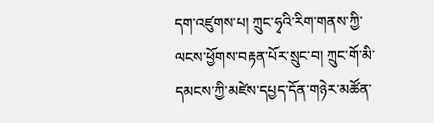དག་འཛུགས་པ། ཀྲུང་ཧྭའི་རིག་གནས་ཀྱི་ལངས་ཕྱོགས་བརྟན་པོར་སྲུང་བ། ཀྲུང་གོ་མི་དམངས་ཀྱི་མཛེས་དཔྱད་དོན་གཉེར་མཚོན་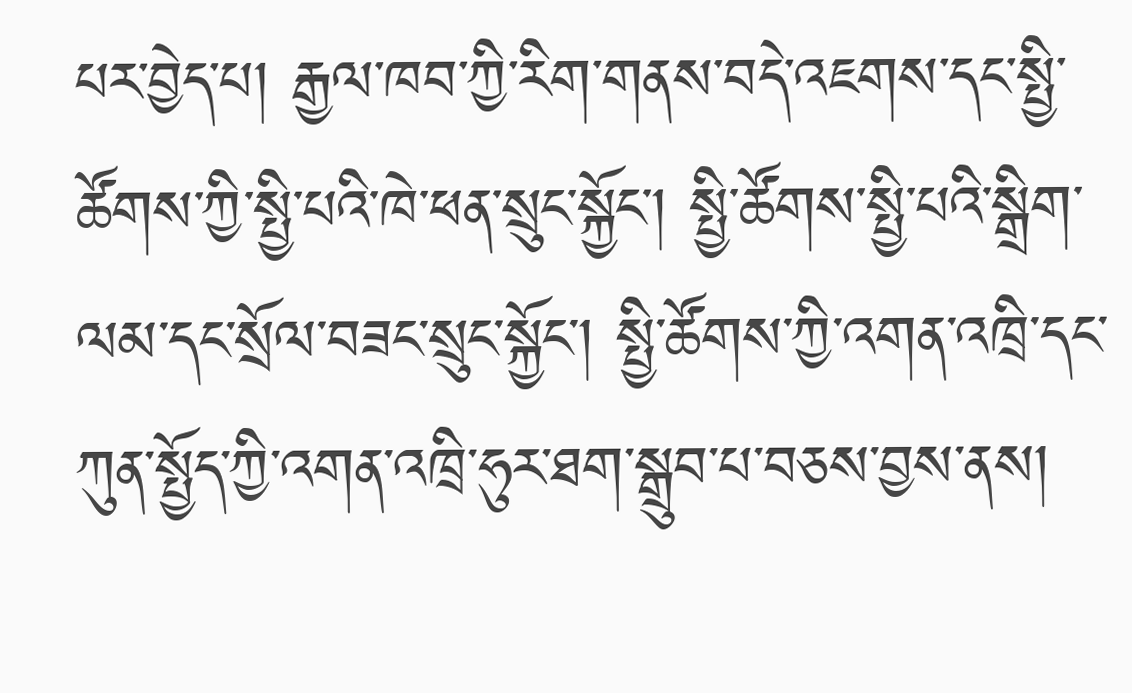པར་བྱེད་པ། རྒྱལ་ཁབ་ཀྱི་རིག་གནས་བདེ་འཇགས་དང་སྤྱི་ཚོགས་ཀྱི་སྤྱི་པའི་ཁེ་ཕན་སྲུང་སྐྱོང་། སྤྱི་ཚོགས་སྤྱི་པའི་སྒྲིག་ལམ་དང་སྲོལ་བཟང་སྲུང་སྐྱོང་། སྤྱི་ཚོགས་ཀྱི་འགན་འཁྲི་དང་ཀུན་སྤྱོད་ཀྱི་འགན་འཁྲི་ཧུར་ཐག་སྒྲུབ་པ་བཅས་བྱས་ནས།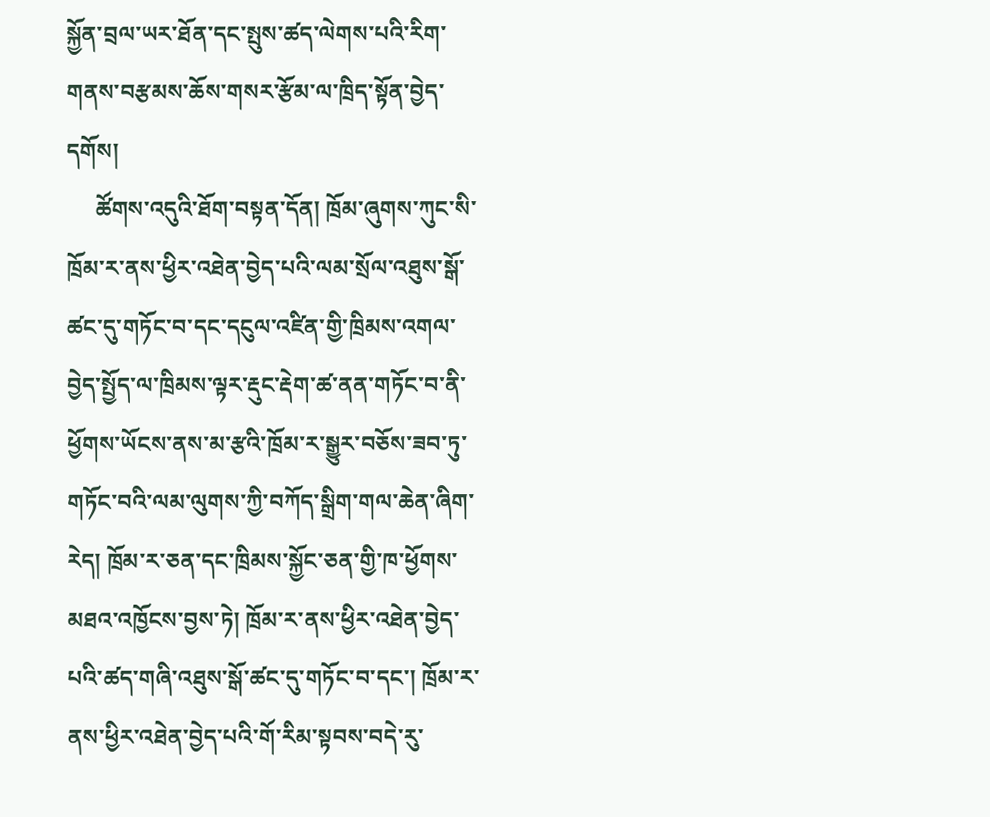སྐྱོན་བྲལ་ཡར་ཐོན་དང་སྤུས་ཚད་ལེགས་པའི་རིག་གནས་བརྩམས་ཆོས་གསར་རྩོམ་ལ་ཁྲིད་སྟོན་བྱེད་དགོས།
     ཚོགས་འདུའི་ཐོག་བསྟན་དོན། ཁྲོམ་ཞུགས་ཀུང་སི་ཁྲོམ་ར་ནས་ཕྱིར་འཐེན་བྱེད་པའི་ལམ་སྲོལ་འཐུས་སྒོ་ཚང་དུ་གཏོང་བ་དང་དངུལ་འཛིན་གྱི་ཁྲིམས་འགལ་བྱེད་སྤྱོད་ལ་ཁྲིམས་ལྟར་རྡུང་རྡེག་ཚ་ནན་གཏོང་བ་ནི་ཕྱོགས་ཡོངས་ནས་མ་རྩའི་ཁྲོམ་ར་སྒྱུར་བཅོས་ཟབ་ཏུ་གཏོང་བའི་ལམ་ལུགས་ཀྱི་བཀོད་སྒྲིག་གལ་ཆེན་ཞིག་རེད། ཁྲོམ་ར་ཅན་དང་ཁྲིམས་སྐྱོང་ཅན་གྱི་ཁ་ཕྱོགས་མཐའ་འཁྱོངས་བྱས་ཏེ། ཁྲོམ་ར་ནས་ཕྱིར་འཐེན་བྱེད་པའི་ཚད་གཞི་འཐུས་སྒོ་ཚང་དུ་གཏོང་བ་དང་། ཁྲོམ་ར་ནས་ཕྱིར་འཐེན་བྱེད་པའི་གོ་རིམ་སྟབས་བདེ་རུ་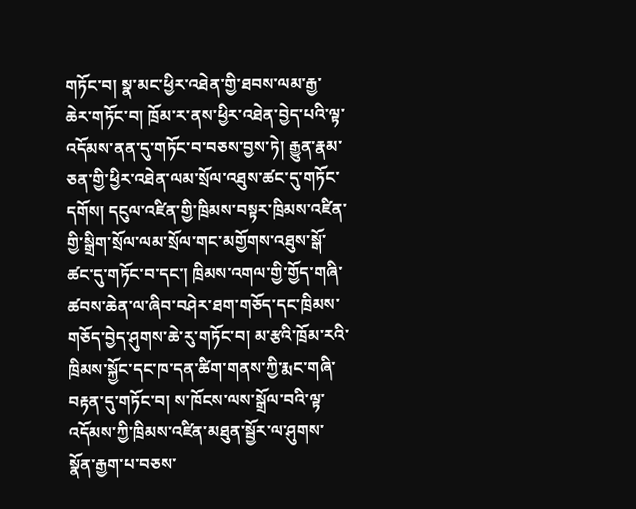གཏོང་བ། སྣ་མང་ཕྱིར་འཐེན་གྱི་ཐབས་ལམ་རྒྱ་ཆེར་གཏོང་བ། ཁྲོམ་ར་ནས་ཕྱིར་འཐེན་བྱེད་པའི་ལྟ་འདོམས་ནན་དུ་གཏོང་བ་བཅས་བྱས་ཏེ། རྒྱུན་རྣམ་ཅན་གྱི་ཕྱིར་འཐེན་ལམ་སྲོལ་འཐུས་ཚང་དུ་གཏོང་དགོས། དངུལ་འཛིན་གྱི་ཁྲིམས་བསྟར་ཁྲིམས་འཛིན་གྱི་སྒྲིག་སྲོལ་ལམ་སྲོལ་གང་མགྱོགས་འཐུས་སྒོ་ཚང་དུ་གཏོང་བ་དང་། ཁྲིམས་འགལ་གྱི་གྱོད་གཞི་ཚབས་ཆེན་ལ་ཞིབ་བཤེར་ཐག་གཅོད་དང་ཁྲིམས་གཅོད་བྱེད་ཤུགས་ཆེ་རུ་གཏོང་བ། མ་རྩའི་ཁྲོམ་རའི་ཁྲིམས་སྐྱོང་དང་ཁ་དན་ཚིག་གནས་ཀྱི་རྨང་གཞི་བརྟན་དུ་གཏོང་བ། ས་ཁོངས་ལས་སྒྲོལ་བའི་ལྟ་འདོམས་ཀྱི་ཁྲིམས་འཛིན་མཐུན་སྦྱོར་ལ་ཤུགས་སྣོན་རྒྱག་པ་བཅས་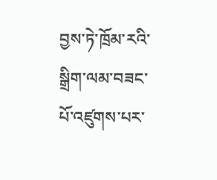བྱས་ཏེ་ཁྲོམ་རའི་སྒྲིག་ལམ་བཟང་པོ་འཛུགས་པར་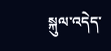སྐུལ་འདེད་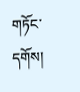གཏོང་དགོས།